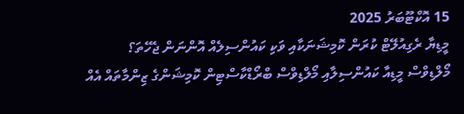15 އޮކްޓޫބަރު 2025
މީޑިޔާ ރެގިއުލޭޓް ކުރަން ކޮމިޝަނަކާއި ވަކި ކައުންސިލެއް އޮންނަން ޖެހޭތަ؟
މޯލްޑިވްސް މީޑިއާ ކައުންސިލާއި މޯލްޑިވްސް ބްރޯޑްކާސްޓިން ކޮމިޝަންގެ ޒިންމާތައް އެއް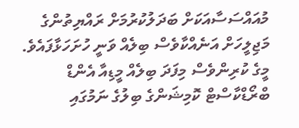މުއައްސަސާއަކަށް ބަދަލުކުރުމަށް ރައްޔިތުންގެ މަޖިލީހަށް އަނެއްކާވެސް ބިލެއް ވަނީ ހުށަހަޅާފައެވެ. މީގެ ކުރިންވެސް މިފަދަ ބިލެއް މީޑިއާ އެންޑް ބްރޯޑްކާސްޓް ކޮމިޝަންގެ ބިލުގެ ނަމުގައި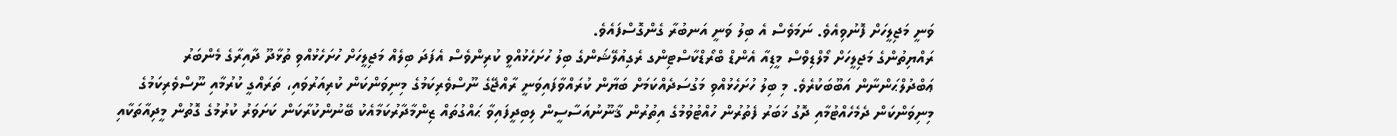ވަނީ މަޖިލީހަށް ފޮނުވިއެވެ. ނަމަވެސް އެ ބިލު ވަނީ އަނބުރާ ގެންގޮސްފައެވެ.
ރައްޔިތުންގެ މަޖިލީހަށް މޯލްޑިވްސް މީޑިއާ އެންޑް ބްރޯޑްކާސްޓިންގ ރެގިއުލޭޝަންގެ ބިލު ހުށަހެޅުއްވީ ކުރިންވެސް އެފަދަ ބިލެއް މަޖިލީހަށް ހުށަހެޅުއްވި ތުޅާދޫ ދާއިރާގެ މެންބަރު ޢަބްދުލްޙަންނާން އަބޫބަކުރެވެ. މި ބިލު ހުށަހެޅުއްވި މަގުސަދެއްކަމަށް ބަޔާން ކުރައްވާފައިވަނީ ރާއްޖޭގެ ނޫސްވެރިކަމުގެ މިނިވަންކަން ކުރިއަރުވައި، ތަރައްގީ ކުރުމާއި ނޫސްވެރިކަމުގެ މިނިވަންކަން ދެމެހެއްޓުމާއި ދޮގު ޚަބަރު ފެތުރުން ހުއްޓުވުމުގެ އިތުރުން ޤާނޫނުއަސާސީން ލިބިދީފައިވާ ޙައްގުތައް ޒިންމާދާރުކަމާއެކު ބޭނުންކުރާކަން ކަށަވަރު ކުރުމުގެ ގޮތުން މީދިއާތަކާއި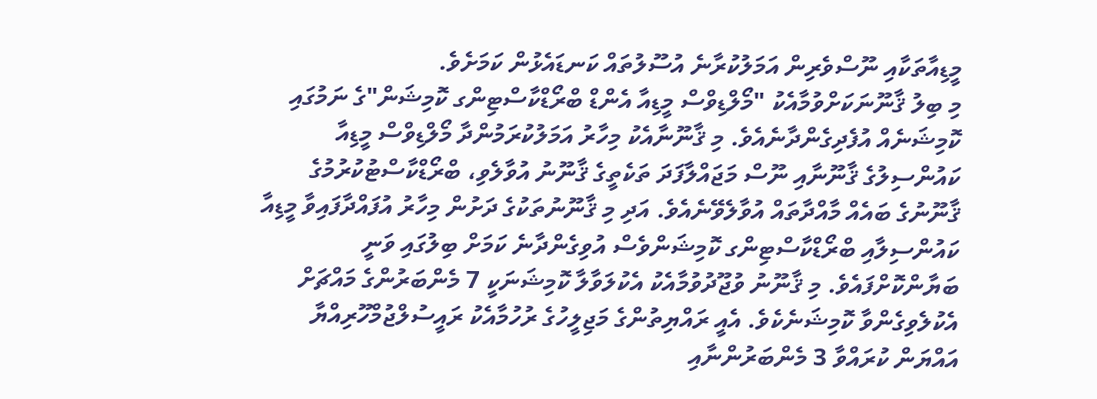މީޑިއާތަކާއި ނޫސްވެރިން އަމަލުކުރާނެ އުސޫލުތައް ކަނޑައެޅުން ކަމަށެވެ.
މި ބިލު ޤާނޫނަކަށްވުމާއެކު "މޯލްޑިވްސް މީޑިއާ އެންޑް ބްރޯޑްކާސްޓިންގ ކޮމިޝަން"ގެ ނަމުގައި ކޮމިޝަނެއް އުފެދިގެންދާނެއެވެ. މި ޤާނޫނާއެކު މިހާރު އަމަލުކުރަމުންދާ މޯލްޑިވްސް މީޑިއާ ކައުންސިލުގެ ޤާނޫނާއި ނޫސް މަޖައްލާފަދަ ތަކެތީގެ ޤާނޫނު އުވާލެވި، ބްރޯޑްކާސްޓުކުރުމުގެ ޤާނޫނުގެ ބައެއް މާއްދާތައް އުވާލެވޭނެއެވެ. އަދި މި ޤާނޫނުތަކުގެ ދަށުން މިހާރު އުފައްދާފައިވާ މީޑިއާ ކައުންސިލާއި ބްރޯޑްކާސްޓިންގ ކޮމިޝަންވެސް އުވިގެންދާނެ ކަމަށް ބިލުގައި ވަނީ ބަޔާންކޮށްފައެވެ. މި ޤާނޫނު ވުޖޫދުވުމާއެކު އެކުލަވާލާ ކޮމިޝަނަކީ 7 މެންބަރުންގެ މައްޗަށް އެކުލެވިގެންވާ ކޮމިޝަނެކެވެ. އެއީ ރައްޔިތުންގެ މަޖިލީހުގެ ރުހުމާއެކު ރައީސުލްޖުމްހޫރިއްޔާ އައްޔަން ކުރައްވާ 3 މެންބަރުންނާއި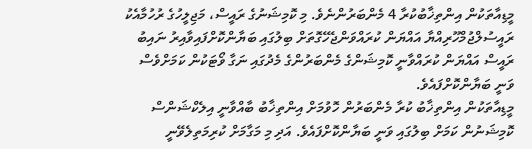މީޑިއާތަކުން އިންތިޚާބުކުރާ 4 މެންބަރުންނެވެ. މި ކޮމިޝަނުގެ ރައީސް، މަޖިލީހުގެ ރުހުމާއެކު ރައީސުލްޖުމްހޫރިއްޔާ އައްޔަން ކުރައްވަންޖެހޭގޮތަށް ބިލުގައި ބަޔާންކޮށްފައިވާއިރު ނައިބު ރައީސް އައްޔަން ކުރައްވާނީ ކޮމިޝަންގެ މެންބަރުންގެ މެދުގައި ނަގާ ވޯޓަކުން ކަމަށްވެސް ވަނީ ބަޔާންކޮށްފައެވެ.
މީޑިއާތަކުން އިންތިޚާބު ކުރާ މެންބަރުން ހޮވުމަށް އިންތިޚާބު ބާއްވާނީ އިލެކްޝަންސް ކޮމިޝަނުން ކަމަށް ބިލުގައި ވަނީ ބަޔާންކޮށްފައެވެ. އަދި މި މަގާމަށް ކުރިމަތިލެވޭނީ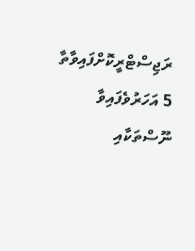ރަޖިސްޓްރީކޮށްފައިވާތާ 5 އަހަރުވެފައިވާ ނޫސްތަކާއި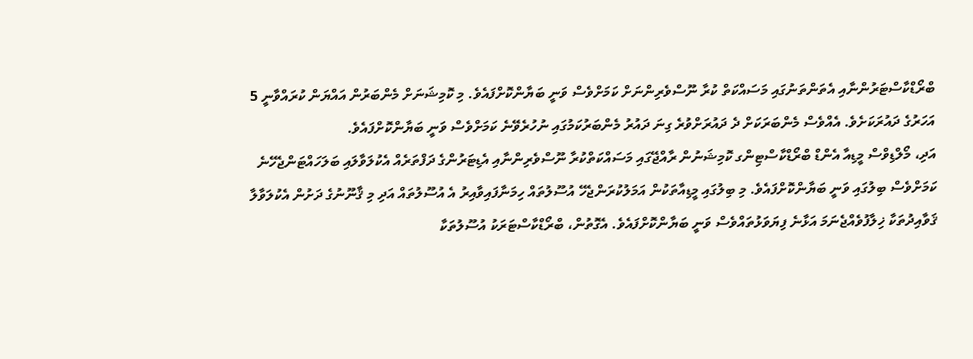ބްރޯޑްކާސްޓަރުންނާއި އެތަންތަނުގައި މަސައްކަތް ކުރާ ނޫސްވެރިންނަށް ކަމަށްވެސް ވަނީ ބަޔާންކޮށްފައެވެ. މި ކޮމިޝަނަށް މެންބަރުން އައްޔަން ކުރައްވާނީ 5 އަހަރުގެ ދައުރަކަށެވެ. އެއްވެސް މެންބަރަކަށް ދެ ދައުރަށްވުރެ ގިނަ ދައުރު މެންބަރުކަމުގައި ނުހުރެވޭނެ ކަމަށްވެސް ވަނީ ބަޔާންކޮށްފައެވެ.
އަދި، މޯލްޑިވްސް މީޑިއާ އެންޑް ބްރޯޑްކާސްޓިންގ ކޮމިޝަނުން ރާއްޖޭގައި މަސައްކަތްކުރާ ނޫސްވެރިންނާއި އެޑިޓަރުންގެ ދަފްތަރެއް އެކުލަވާލައި ބަލަހައްޓަންޖެހޭނެ ކަމަށްވެސް ބިލުގައި ވަނީ ބަޔާންކޮށްފައެވެ. މި ބިލުގައި މީޑިއާތަކުން އަމަލުކުރަންޖެހޭ އުސޫލުތައް ހިމަނާފައިވާއިރު އެ އުސޫލުތައް އަދި މި ޤާނޫނުގެ ދަށުން އެކުލަވާލާ ޤަވާއިދުތަކާ ޚިލާފުވެއްޖެނަމަ އަޅާނެ ފިޔަވަޅުތައްވެސް ވަނީ ބަޔާންކޮށްފައެވެ. އެގޮތުން، ބްރޯޑްކާސްޓަރަކު އުސޫލުތަކާ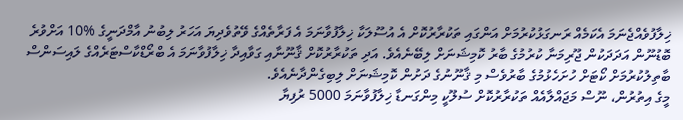ޚިލާފުވެއްޖެނަމަ އެކަމެއް ރަނގަޅުކުރުމަށް އަންގައި ތަކުރާރުކޮށް އެ އުސޫލަކާ ޚިލާފުވާނަމަ އެ ފަރާތެއްގެ ވޭތުވެދިޔަ އަހަރު ލިބުނު އާމްދަނީގެ %10 އަށްވުރެ ބޮޑުނޫން އަދަދަކުން ޖޫރިމަނާ ކުރުމުގެ ބާރު ކޮމިޝަނަށް ލިބޭނެއެވެ. އަދި ތަކުރާރުކޮށް ޤާނޫނާއި ގަވާއިދާ ޚިލާފުވާނަމަ އެ ބްރޯޑްކާސްޓަރެއްގެ ލައިސަންސް ބާތިލުކުރުމަށް ކޯޓަށް ހުށަހެޅުމުގެ ބާރުވެސް މި ޤާނޫނުގެ ދަށުން ކޮމިޝަނަށް ލިބިގެންދާނެއެވެ.
މީގެ އިތުރުން، ނޫސް މަޖައްލާއެއް ތަކުރާރުކޮށް ސުލޫކީ މިންގަނޑާ ޚިލާފުވާނަމަ 5000 ރުފިޔާ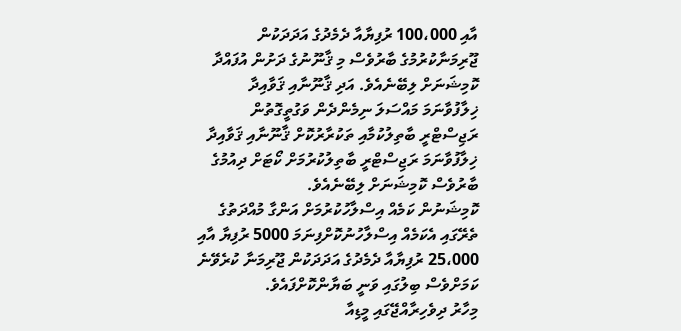އާއި 100،000 ރުފިޔާއާ ދެމެދުގެ އަދަދަކުން ޖޫރިމަނާކުރުމުގެ ބާރުވެސް މި ޤާނޫނުގެ ދަށުން އުފައްދާ ކޮމިޝަނަށް ލިބޭނެއެވެ. އަދި ޤާނޫނާއި ޤަވާއިދާ ޚިލާފުވާނަމަ މައްސަލަ ނިމެންދެން ވަގުތީގޮތުން ރަޖިސްޓްރީ ބާތިލުކުމާއި ތަކުރާރުކޮށް ޤާނޫނާއި ޤަވާއިދާ ޚިލާފުވާނަމަ ރަޖިސްޓްރީ ބާތިލުކުރުމަށް ކޯޓަށް ދިއުމުގެ ބާރުވެސް ކޮމިޝަނަށް ލިބޭނެއެވެ.
ކޮމިޝަނުން ކަމެއް އިސްލާހުކުރުމަށް އަންގާ މުއްދަތުގެ ތެރޭގައި އެކަމެއް އިސްލާހުނުކޮށްފިނަމަ 5000 ރުފިޔާ އާއި 25،000 ރުފިޔާއާ ދެމެދުގެ އަދަދަކުން ޖޫރިމަނާ ކުރެވޭނެ ކަމަށްވެސް ބިލުގައި ވަނީ ބަޔާންކޮށްފައެވެ.
މިހާރު ދިވެހިރާއްޖޭގައި މީޑިއާ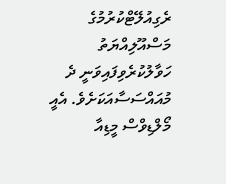ރެގިއުލޭޓްކުރުމުގެ މަސްއޫލިއްޔަތު ހަވާލުކުރެވިފައިވަނީ ދެ މުއައްސަސާއަކަށެވެ. އެއީ މޯލްޑިވްސް މީޑިއާ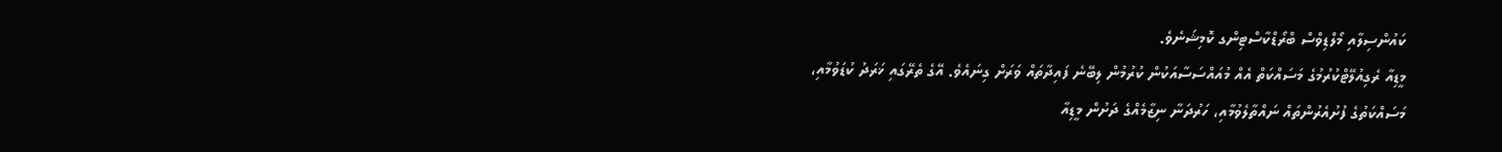ކައުންސިލާއި މޯލްޑިވްސް ބްރޯޑްކާސްޓިންގ ކޮމިޝަނެވެ.
މީޑިއާ ރެގިއުލޭޓްކުރުމުގެ މަސައްކަތް އެއް މުއައްސަސާއަކުން ކުރުމުން ލިބޭނެ ފައިދާތައް ވަރަށް ގިނައެވެ. އޭގެ ތެރޭގައި ޚަރަދު ކުޑަވުމާއި، މަސައްކަތުގެ ފުށުއެރުންތައް ނައްތާލެވުމާއި، ހަރުދަނާ ނިޒާމެއްގެ ދަށުން މީޑިއާ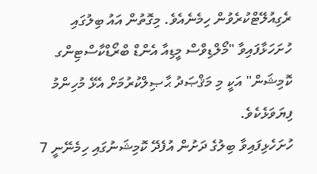ރެގިއުލޭޓްކުރެވުން ހިމެނެއެވެ. މިގޮތުން އައު ބިލުގައި ހުށަހަޅާފައިވާ "މޯލްޑިވްސް މީޑިއާ އެންޑް ބްރޯޑްކާސްޓިންގ ކޮމިޝަން" އަކީ މި މަޤްޞަދު ޙާޞިލްކުރުމަށް އެޅޭ މުހިންމު ފިޔަވަޅެކެވެ.
ހުށަހެޅިފައިވާ ބިލުގެ ދަށުން އުފެދޭ ކޮމިޝަނުގައި ހިމެނޭނީ 7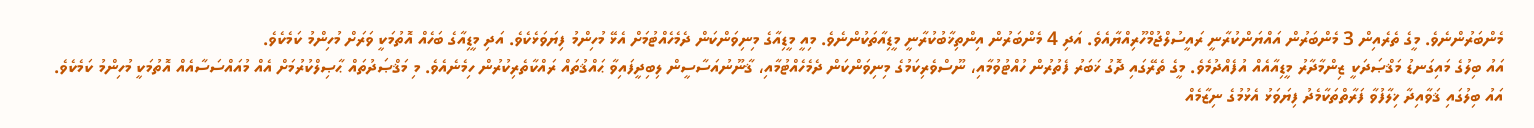މެންބަރުންނެވެ. މީގެ ތެރެއިން 3 މެންބަރުން އައްޔަންކުރާނީ ރައީސުލްޖުމްހޫރިއްޔާއެވެ. އަދި 4 މެންބަރުން އިންތިޚާބުކުރާނީ މީޑިއާތަކުންނެވެ. މިއީ މީޑިއާގެ މިނިވަންކަން ދެމެހެއްޓުމަށް އެޅޭ މުހިންމު ފިޔަވަޅެކެވެ. އަދި މީޑިއާގެ ބަހެއް އޮތުމަކީ ވަރަށް މުހިންމު ކަމެކެވެ.
އައު ބިލުގެ މައިގަނޑު މަޤްޞަދަކީ ޒިންމާދާރު މީޑިއާއެއް އުފެއްދުމެވެ. މީގެ ތެރޭގައި ދޮގު ޚަބަރު ފެތުރުން ހުއްޓުވުމާއި، ނޫސްވެރިކަމުގެ މިނިވަންކަން ދެމެހެއްޓުމާއި، ޤާނޫނުއަސާސީން ލިބިދީފައިވާ ޙައްޤުތައް ރައްކާތެރިކުރުން ހިމެނެއެވެ. މި މަޤްޞަދުތައް ޙާޞިލްކުރުމަށް އެއް މުއައްސަސާއެއް އޮތުމަކީ މުހިންމު ކަމެކެވެ.
އައު ބިލުގައި ޤަވާއިދާ ޚިލާފުވާ ފަރާތްތަކާމެދު ފިޔަވަޅު އެޅުމުގެ ނިޒާމެއް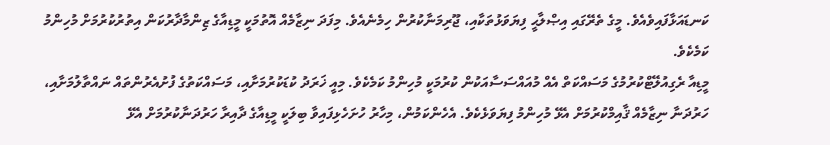ކަނޑައަޅާފައިވެއެވެ. މީގެ ތެރޭގައި އިޞްލާޙީ ފިޔަވަޅުތަކާއި، ޖޫރިމަނާކުރުން ހިމެނެއެވެ. މިފަދަ ނިޒާމެއް އޮތުމަކީ މީޑިއާގެ ޒިންމާދާރުކަން އިތުރުކުރުމަށް މުހިންމު ކަމެކެވެ.
މީޑިއާ ރެގިއުލޭޓްކުރުމުގެ މަސައްކަތް އެއް މުއައްސަސާއަކުން ކުރުމަކީ މުހިންމު ކަމެކެވެ. މިއީ ޚަރަދު ކުޑަކުރުމަށާއި، މަސައްކަތުގެ ފުށުއެރުންތައް ނައްތާލުމަށާއި، ހަރުދަނާ ނިޒާމެއް ޤާއިމްކުރުމަށް އެޅޭ މުހިންމު ފިޔަވަޅެކެވެ. އެހެންކަމުން، މިހާރު ހުށަހެޅިފައިވާ ބިލަކީ މީޑިއާގެ ދާއިރާ ހަރުދަނާކުރުމަށް އެޅޭ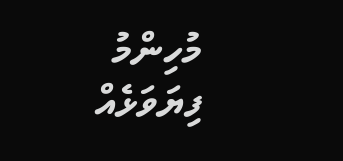މުހިންމު ފިޔަވަޅެއް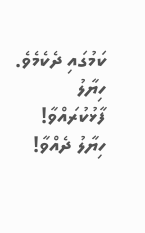ކަމުގައި ދެކެމެވެ.
ހިޔާލު ފާޅުކުރައްވާ!
ހިޔާލު ދެއްވާ!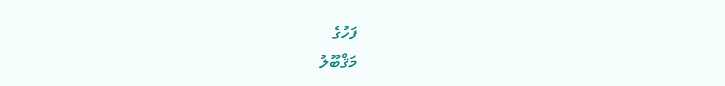ފަހުގެ
މަޤްބޫލު